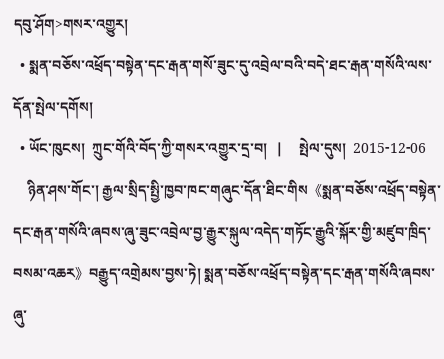དབུ་ཤོག>གསར་འགྱུར།
  • སྨན་བཅོས་འཕྲོད་བསྟེན་དང་རྒན་གསོ་ཟུང་དུ་འབྲེལ་བའི་བདེ་ཐང་རྒན་གསོའི་ལས་དོན་སྤེལ་དགོས།
  • ཡོང་ཁུངས།  ཀྲུང་གོའི་བོད་ཀྱི་གསར་འགྱུར་དྲ་བ།   |     སྤེལ་དུས།  2015-12-06
    ཉིན་ཤས་གོང་། རྒྱལ་སྲིད་སྤྱི་ཁྱབ་ཁང་གཞུང་དོན་ཐིང་གིས《སྨན་བཅོས་འཕྲོད་བསྟེན་དང་རྒན་གསོའི་ཞབས་ཞུ་ཟུང་འབྲེལ་བྱ་རྒྱུར་སྐུལ་འདེད་གཏོང་རྒྱུའི་སྐོར་གྱི་མཛུབ་ཁྲིད་བསམ་འཆར》བརྒྱུད་འགྲེམས་བྱས་ཏེ། སྨན་བཅོས་འཕྲོད་བསྟེན་དང་རྒན་གསོའི་ཞབས་ཞུ་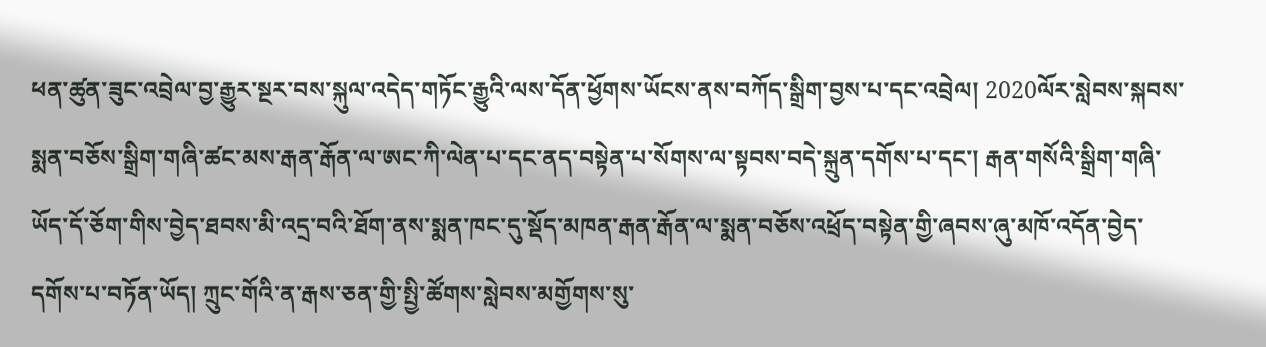ཕན་ཚུན་ཟུང་འབྲེལ་བྱ་རྒྱུར་སྔར་བས་སྐུལ་འདེད་གཏོང་རྒྱུའི་ལས་དོན་ཕྱོགས་ཡོངས་ནས་བཀོད་སྒྲིག་བྱས་པ་དང་འབྲེལ། 2020ལོར་སླེབས་སྐབས་སྨན་བཅོས་སྒྲིག་གཞི་ཚང་མས་རྒན་རྒོན་ལ་ཨང་ཀི་ལེན་པ་དང་ནད་བསྟེན་པ་སོགས་ལ་སྟབས་བདེ་སྐྲུན་དགོས་པ་དང་། རྒན་གསོའི་སྒྲིག་གཞི་ཡོད་དོ་ཅོག་གིས་བྱེད་ཐབས་མི་འདྲ་བའི་ཐོག་ནས་སྨན་ཁང་དུ་སྡོད་མཁན་རྒན་རྒོན་ལ་སྨན་བཅོས་འཕྲོད་བསྟེན་གྱི་ཞབས་ཞུ་མཁོ་འདོན་བྱེད་དགོས་པ་བཏོན་ཡོད། ཀྲུང་གོའི་ན་རྒས་ཅན་གྱི་སྤྱི་ཚོགས་སླེབས་མགྱོགས་སུ་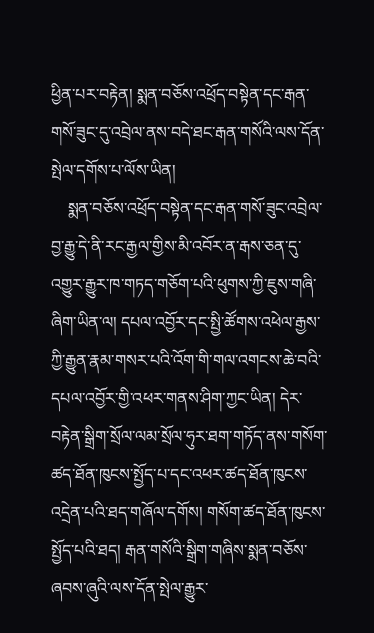ཕྱིན་པར་བརྟེན། སྨན་བཅོས་འཕྲོད་བསྟེན་དང་རྒན་གསོ་ཟུང་དུ་འབྲེལ་ནས་བདེ་ཐང་རྒན་གསོའི་ལས་དོན་སྤེལ་དགོས་པ་ལོས་ཡིན།
    སྨན་བཅོས་འཕྲོད་བསྟེན་དང་རྒན་གསོ་ཟུང་འབྲེལ་བྱ་རྒྱུ་དེ་ནི་རང་རྒྱལ་གྱིས་མི་འབོར་ན་རྒས་ཅན་དུ་འགྱུར་རྒྱུར་ཁ་གཏད་གཅོག་པའི་ཕུགས་ཀྱི་ཇུས་གཞི་ཞིག་ཡིན་ལ། དཔལ་འབྱོར་དང་སྤྱི་ཚོགས་འཕེལ་རྒྱས་ཀྱི་རྒྱུན་རྣམ་གསར་པའི་འོག་གི་གལ་འགངས་ཆེ་བའི་དཔལ་འབྱོར་གྱི་འཕར་གནས་ཤིག་ཀྱང་ཡིན། དེར་བརྟེན་སྒྲིག་སྲོལ་ལམ་སྲོལ་ཧུར་ཐག་གཏོད་ནས་གསོག་ཚད་ཐོན་ཁུངས་སྤྱོད་པ་དང་འཕར་ཚད་ཐོན་ཁུངས་འདྲེན་པའི་ཐད་གཞོལ་དགོས། གསོག་ཚད་ཐོན་ཁུངས་སྤྱོད་པའི་ཐད། རྒན་གསོའི་སྒྲིག་གཞིས་སྨན་བཅོས་ཞབས་ཞུའི་ལས་དོན་སྤེལ་རྒྱུར་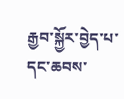རྒྱབ་སྐྱོར་བྱེད་པ་དང་ཆབས་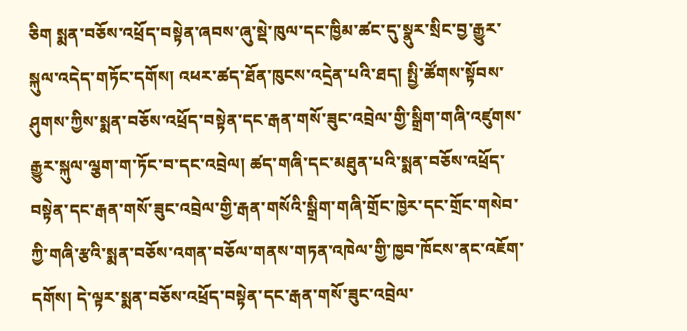ཅིག སྨན་བཅོས་འཕྲོད་བསྟེན་ཞབས་ཞུ་སྡེ་ཁུལ་དང་ཁྱིམ་ཚང་དུ་སྣུར་སྲིང་བྱ་རྒྱུར་སྐུལ་འདེད་གཏོང་དགོས། འཕར་ཚད་ཐོན་ཁུངས་འདྲེན་པའི་ཐད། སྤྱི་ཚོགས་སྟོབས་ཤུགས་ཀྱིས་སྨན་བཅོས་འཕྲོད་བསྟེན་དང་རྒན་གསོ་ཟུང་འབྲེལ་གྱི་སྒྲིག་གཞི་འཛུགས་རྒྱུར་སྐུལ་ལྕག་ག་ཏོང་བ་དང་འབྲེལ། ཚད་གཞི་དང་མཐུན་པའི་སྨན་བཅོས་འཕྲོད་བསྟེན་དང་རྒན་གསོ་ཟུང་འབྲེལ་གྱི་རྒན་གསོའི་སྒྲིག་གཞི་གྲོང་ཁྱེར་དང་གྲོང་གསེབ་ཀྱི་གཞི་རྩའི་སྨན་བཅོས་འགན་བཅོལ་གནས་གཏན་འཁེལ་གྱི་ཁྱབ་ཁོངས་ནང་འཇོག་དགོས། དེ་ལྟར་སྨན་བཅོས་འཕྲོད་བསྟེན་དང་རྒན་གསོ་ཟུང་འབྲེལ་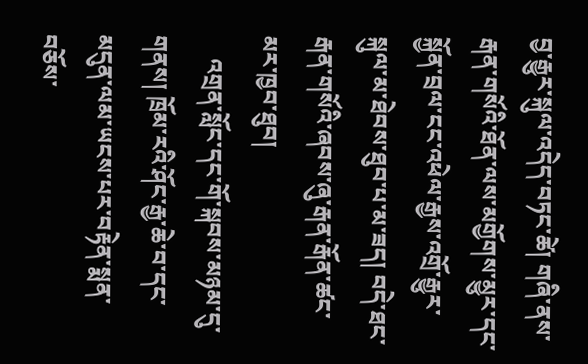བྱ་རྒྱུར་སྐུལ་འདེད་བཏང་ཚེ། གཞི་ནས་རྒན་གསོའི་ཐོན་ལས་མགྱོགས་མྱུར་དང་སྐྱོན་བྲལ་ངང་འཕེལ་རྒྱས་འགྲོ་རྒྱུར་སྐུལ་མ་ཐེབས་ཐུབ་པ་མ་ཟད། བདེ་ཐང་རྒན་གསོའི་ཞབས་ཞུ་རྒན་རྒོན་ཚང་མར་ཁྱབ་ཐུབ།
    འགྲན་སློང་དང་གོ་སྐབས་མཉམ་དུ་གནས། ཁྲོམ་རའི་ཤོང་རྒྱ་ཆེ་བ་དང་མདུན་ལམ་ཡངས་པར་བརྟེན་སྨན་བཅོས་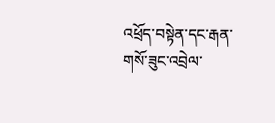འཕྲོད་བསྟེན་དང་རྒན་གསོ་ཟུང་འབྲེལ་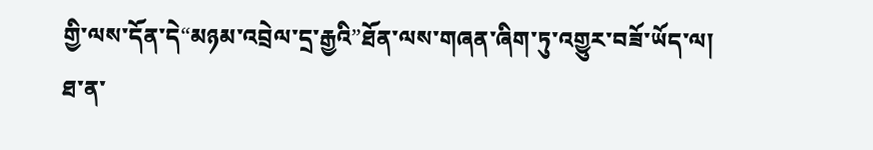གྱི་ལས་དོན་དེ“མཉམ་འབྲེལ་དྲ་རྒྱའི”ཐོན་ལས་གཞན་ཞིག་ཏུ་འགྱུར་བཟོ་ཡོད་ལ། ཐ་ན་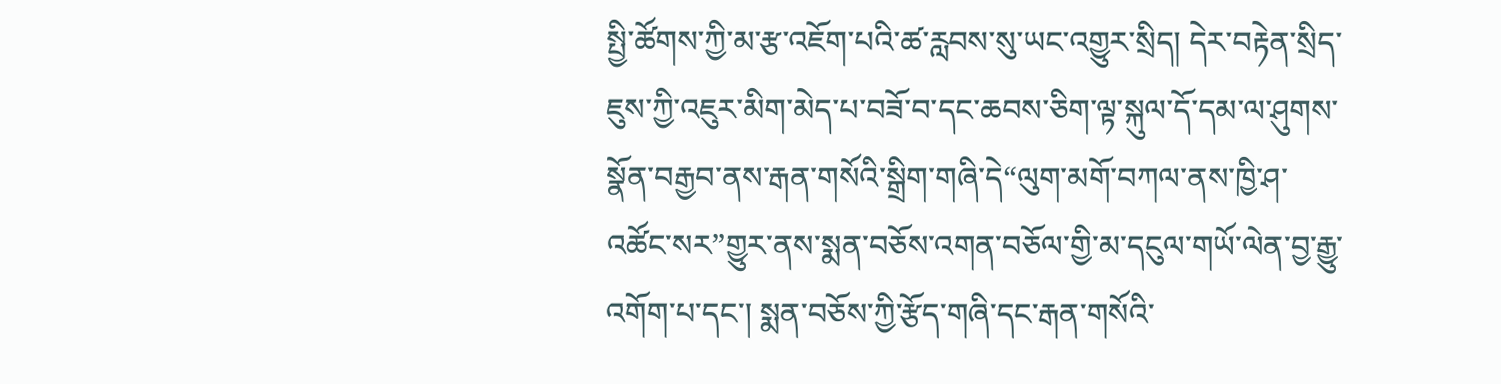སྤྱི་ཚོགས་ཀྱི་མ་རྩ་འཇོག་པའི་ཚ་རླབས་སུ་ཡང་འགྱུར་སྲིད། དེར་བརྟེན་སྲིད་ཇུས་ཀྱི་འཇུར་མིག་མེད་པ་བཟོ་བ་དང་ཆབས་ཅིག་ལྟ་སྐུལ་དོ་དམ་ལ་ཤུགས་སྣོན་བརྒྱབ་ནས་རྒན་གསོའི་སྒྲིག་གཞི་དེ“ལུག་མགོ་བཀལ་ནས་ཁྱི་ཤ་འཚོང་སར”གྱུར་ནས་སྨན་བཅོས་འགན་བཅོལ་གྱི་མ་དངུལ་གཡོ་ལེན་བྱ་རྒྱུ་འགོག་པ་དང་། སྨན་བཅོས་ཀྱི་རྩོད་གཞི་དང་རྒན་གསོའི་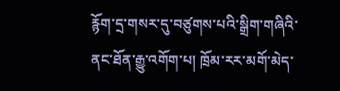རྙོག་དྲ་གསར་དུ་བཙུགས་པའི་སྒྲིག་གཞིའི་ནང་ཐོན་རྒྱུ་འགོག་པ། ཁྲོམ་རར་མགོ་མེད་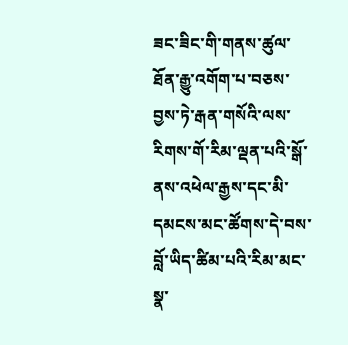ཟང་ཟིང་གི་གནས་ཚུལ་ཐོན་རྒྱུ་འགོག་པ་བཅས་བྱས་ཏེ་རྒན་གསོའི་ལས་རིགས་གོ་རིམ་ལྡན་པའི་སྒོ་ནས་འཕེལ་རྒྱས་དང་མི་དམངས་མང་ཚོགས་དེ་བས་བློ་ཡིད་ཚིམ་པའི་རིམ་མང་སྣ་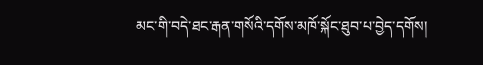མང་གི་བདེ་ཐང་རྒན་གསོའི་དགོས་མཁོ་སྐོང་ཐུབ་པ་བྱེད་དགོས།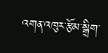འགན་འཁུར་རྩོམ་སྒྲིག་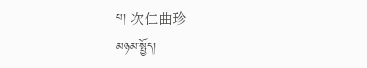པ། 次仁曲珍
མཉམ་སྤྱོད།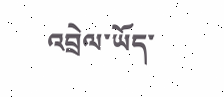འབྲེལ་ཡོད་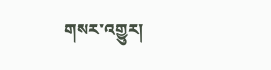གསར་འགྱུར།